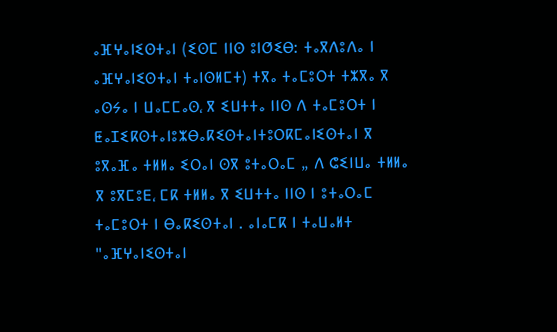ⴰⴼⵖⴰⵏⵉⵙⵜⴰⵏ (ⵉⵙⵎ ⵏⵏⵙ ⵓⵏⵚⵉⴱ: ⵜⴰⴳⴷⵓⴷⴰ ⵏ ⴰⴼⵖⴰⵏⵉⵙⵜⴰⵏ ⵜⴰⵏⵙⵍⵎⵜ) ⵜⴳⴰ ⵜⴰⵎⵓⵔⵜ ⵜⵣⴳⴰ ⴳ ⴰⵙⵢⴰ ⵏ ⵡⴰⵎⵎⴰⵙ، ⴳ ⵉⵡⵜⵜⴰ ⵏⵏⵙ ⴷ ⵜⴰⵎⵓⵔⵜ ⵏ ⵟⴰⵊⵉⴽⵙⵜⴰⵏⵓⵣⴱⴰⴽⵉⵙⵜⴰⵏⵜⵓⵔⴽⵎⴰⵏⵉⵙⵜⴰⵏ ⴳ ⵓⴳⴰⴼⴰ ⵜⵍⵍⴰ ⵉⵔⴰⵏ ⵙⴳ ⵓⵜⴰⵔⴰⵎ „ ⴷ ⵛⵉⵏⵡⴰ ⵜⵍⵍⴰ ⴳ ⵓⴳⵎⵓⴹ، ⵎⴽ ⵜⵍⵍⴰ ⴳ ⵉⵡⵜⵜⴰ ⵏⵏⵙ ⵏ ⵓⵜⴰⵔⴰⵎ ⵜⴰⵎⵓⵔⵜ ⵏ ⴱⴰⴽⵉⵙⵜⴰⵏ . ⴰⵏⴰⵎⴽ ⵏ ⵜⴰⵡⴰⵍⵜ "ⴰⴼⵖⴰⵏⵉⵙⵜⴰⵏ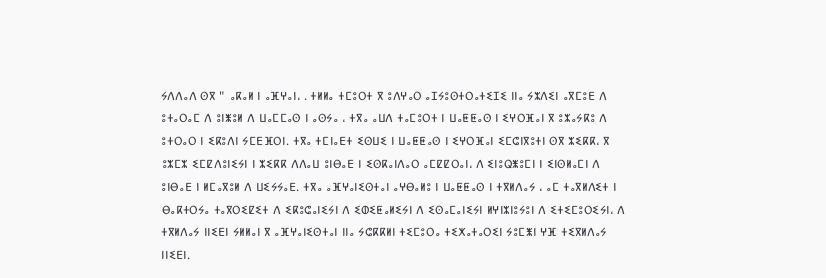ⵢⴷⴷⴰⴷ ⵙⴳ " ⴰⴽⴰⵍ ⵏ ⴰⴼⵖⴰⵏ، . ⵜⵍⵍⴰ ⵜⵎⵓⵔⵜ ⴳ ⵓⴷⵖⴰⵔ ⴰⵊⵢⵓⵙⵜⵔⴰⵜⵉⵊⵉ ⵏⵏⴰ ⵢⵣⴷⵉⵏ ⴰⴳⵎⵓⴹ ⴷ ⵓⵜⴰⵔⴰⵎ ⴷ ⵓⵏⵥⵓⵍ ⴷ ⵡⴰⵎⵎⴰⵙ ⵏ ⴰⵙⵢⴰ ، ⵜⴳⴰ ⴰⵡⴷ ⵜⴰⵎⵓⵔⵜ ⵏ ⵡⴰⵟⵟⴰⵙ ⵏ ⵉⵖⵔⴼⴰⵏ ⴳ ⵓⵣⴰⵢⴽⵓ ⴷ ⵓⵜⵔⴰⵔ ⵏ ⵉⴽⵓⴷⵏ ⵢⵎⴹⴼⵔⵏ. ⵜⴳⴰ ⵜⵎⵏⴰⴹⵜ ⵉⵙⵡⵉ ⵏ ⵡⴰⵟⵟⴰⵙ ⵏ ⵉⵖⵔⴼⴰⵏ ⵉⵎⵛⵏⴳⵓⵜⵏ ⵙⴳ ⵣⵉⴽⴽ، ⴳ ⵓⵣⵎⵣ ⵉⵎⵇⴷⵓⵏⵉⵢⵏ ⵏ ⵣⵉⴽⴽ ⴷⴷⴰⵡ ⵓⵏⴱⴰⴹ ⵏ ⵉⵙⴽⴰⵏⴷⴰⵔ ⴰⵎⵇⵇⵔⴰⵏ، ⴷ ⵉⵏⵓⵕⵥⵓⵎⵏ ⵏ ⵉⵏⵙⵍⴰⵎⵏ ⴷ ⵓⵏⴱⴰⴹ ⵏ ⵍⵎⴰⴳⵓⵍ ⴷ ⵡⵉⵢⵢⴰⴹ. ⵜⴳⴰ ⴰⴼⵖⴰⵏⵉⵙⵜⴰⵏ ⴰⵖⴱⴰⵍⵓ ⵏ ⵡⴰⵟⵟⴰⵙ ⵏ ⵜⴳⵍⴷⴰⵢ ، ⴰⵎ ⵜⴰⴳⵍⴷⵉⵜ ⵏ ⴱⴰⴽⵜⵔⵢⴰ ⵜⴰⴳⵔⵉⵇⵉⵜ ⴷ ⵉⴽⵓⵛⴰⵏⵉⵢⵏ ⴷ ⵉⵀⵉⵟⴰⵍⵉⵢⵏ ⴷ ⵉⵙⴰⵎⴰⵏⵉⵢⵏ ⵍⵖⵏⵣⵏⵓⵢⵓⵏ ⴷ ⵉⵜⵉⵎⵓⵔⵉⵢⵏ، ⴷ ⵜⴳⵍⴷⴰⵢ ⵏⵏⵉⴹⵏ ⵢⵍⵍⴰⵏ ⴳ ⴰⴼⵖⴰⵏⵉⵙⵜⴰⵏ ⵏⵏⴰ ⵢⵛⴽⴽⵍⵏ ⵜⵉⵎⵓⵔⴰ ⵜⵉⵅⴰⵜⴰⵔⵉⵏ ⵢⵓⵎⵥⵏ ⵖⴼ ⵜⵉⴳⵍⴷⴰⵢ ⵏⵏⵉⴹⵏ.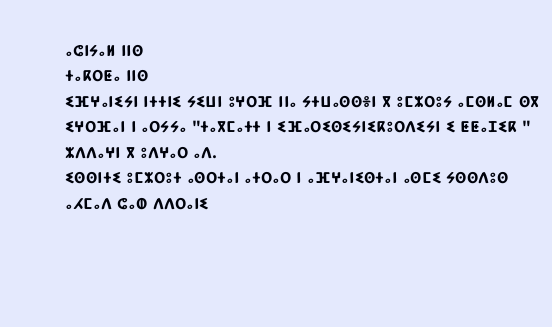ⴰⵛⵏⵢⴰⵍ ⵏⵏⵙ
ⵜⴰⴽⵔⵟⴰ ⵏⵏⵙ
ⵉⴼⵖⴰⵏⵉⵢⵏ ⵏⵜⵜⵏⵉ ⵢⵉⵡⵏ ⵓⵖⵔⴼ ⵏⵏⴰ ⵢⵜⵡⴰⵙⵙⴻⵏ ⴳ ⵓⵎⵣⵔⵓⵢ ⴰⵎⵙⵍⴰⵎ ⵙⴳ ⵉⵖⵔⴼⴰⵏ ⵏ ⴰⵔⵢⵢⴰ "ⵜⴰⴳⵎⴰⵜⵜ ⵏ ⵉⴼⴰⵔⵉⵙⵉⵢⵏⵉⴽⵓⵔⴷⵉⵢⵏ ⵉ ⵟⵟⴰⵊⵉⴽ " ⵣⴷⴷⴰⵖⵏ ⴳ ⵓⴷⵖⴰⵔ ⴰⴷ.
ⵉⵙⵙⵏⵜⵉ ⵓⵎⵣⵔⵓⵜ ⴰⵙⵔⵜⴰⵏ ⴰⵜⵔⴰⵔ ⵏ ⴰⴼⵖⴰⵏⵉⵙⵜⴰⵏ ⴰⵙⵎⵉ ⵢⵙⵙⴷⵓⵙ ⴰⵃⵎⴰⴷ ⵛⴰⵀ ⴷⴷⵔⴰⵏⵉ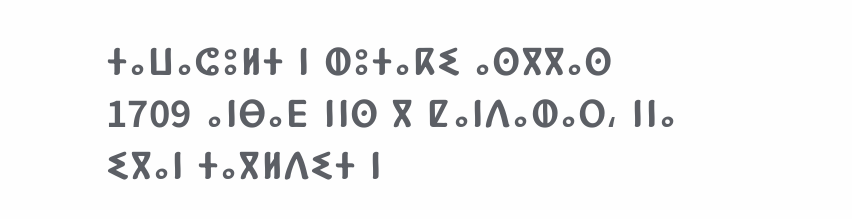ⵜⴰⵡⴰⵛⵓⵍⵜ ⵏ ⵀⵓⵜⴰⴽⵉ ⴰⵙⴳⴳⴰⵙ 1709 ⴰⵏⴱⴰⴹ ⵏⵏⵙ ⴳ ⵇⴰⵏⴷⴰⵀⴰⵔ، ⵏⵏⴰ ⵉⴳⴰⵏ ⵜⴰⴳⵍⴷⵉⵜ ⵏ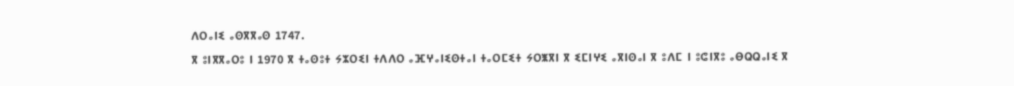ⴷⵔⴰⵏⵉ ⴰⵙⴳⴳⴰⵙ 1747.
ⴳ ⵓⵏⴳⴳⴰⵔⵓ ⵏ 1970 ⴳ ⵜⴰⵙⵓⵜ ⵢⵣⵔⵉⵏ ⵜⴷⴷⵔ ⴰⴼⵖⴰⵏⵉⵙⵜⴰⵏ ⵜⴰⵔⵎⵉⵜ ⵢⵔⵥⴳⵏ ⴳ ⵉⵎⵏⵖⵉ ⴰⴳⵏⵙⴰⵏ ⴳ ⵓⴷⵎ ⵏ ⵓⵛⵏⴳⵓ ⴰⴱⵕⵕⴰⵏⵉ ⴳ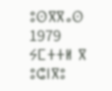ⵓⵙⴳⴳⴰⵙ 1979 ⵢⵎⵜⵜⵍ ⴳ ⵓⵛⵏⴳⵓ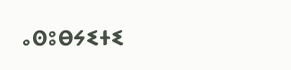ⴰⵙⵓⴱⵢⵉⵜⵉ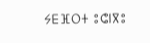ⵢⴹⴼⵔⵜ ⵓⵛⵏⴳⵓ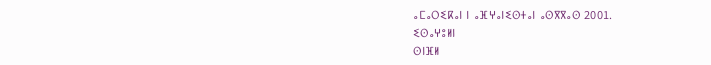ⴰⵎⴰⵔⵉⴽⴰⵏ ⵏ ⴰⴼⵖⴰⵏⵉⵙⵜⴰⵏ ⴰⵙⴳⴳⴰⵙ 2001.
ⵉⵙⴰⵖⵓⵍⵏ
ⵙⵏⴼⵍ